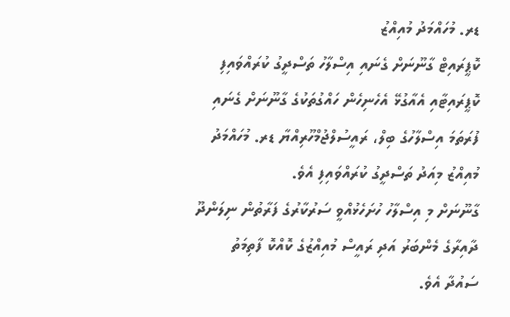ޑރ. މުހައްމަދު މުއިއްޒު
ކޮޕީރައިޓް ގާނޫނަށް ގެނައި އިސްލާހު ތަސްދީގު ކުރައްވައިފި
ކޮޕީރައިޓާއި އެއާގުޅޭ އެހެނިހެން ހައްގުތަކުގެ ގާނޫނަށް ގެނައި ފުރަތަމަ އިސްލާހުގެ ބިލް، ރައީސުލްޖުމްހޫރިއްޔާ ޑރ. މުހައްމަދު މުއިއްޒު މިއަދު ތަސްދީގު ކުރައްވައިފި އެވެ.
ގާނޫނަށް މި އިސްލާހު ހުށަހެޅުއްވީ ސަރުކާރުގެ ފަރާތުން ނިލަންދޫ ދާއިރާގެ މެންބަރު އަދި ރައީސް މުއިއްޒުގެ ކޮއްކޮ ފާތިމަތު ސައުދާ އެވެ.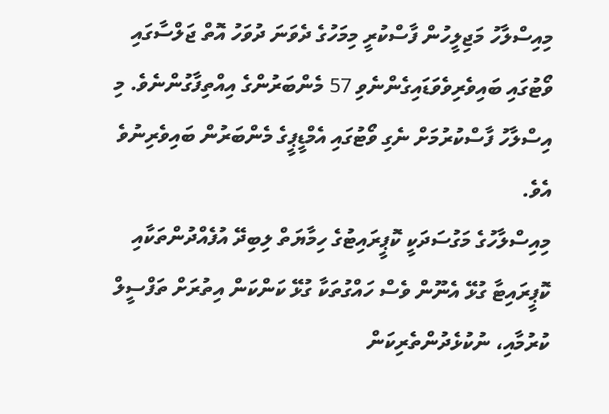މިއިސްލާހު މަޖިލީހުން ފާސްކުރީ މިމަހުގެ ދެވަނަ ދުވަހު އޮތް ޖަލްސާގައި ވޯޓުގައި ބައިވެރިވެވަޑައިގެންނެވި 57 މެންބަރުންގެ އިއްތިފާގުންނެވެ. މި އިސްލާހު ފާސްކުރުމަށް ނެގި ވޯޓުގައި އެމްޑީޕީގެ މެންބަރުން ބައިވެރިނުވެ އެވެ.
މިއިސްލާހުގެ މަގުސަދަކީ ކޮޕީރައިޓުގެ ހިމާޔަތް ލިބިދޭ އުފެއްދުންތަކާއި ކޮޕީރައިޓާ ގުޅޭ އެނޫން ވެސް ހައްގުތަކާ ގުޅޭ ކަންކަން އިތުރަށް ތަފްސީލް ކުރުމާއި، ނުކުޅެދުންތެރިކަން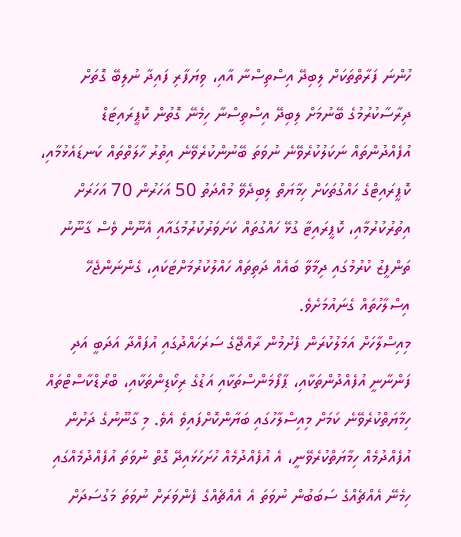ހުންނަ ފަރާތްތަކަށް ލިބިދޭ އިސްތިސްނާ އާއި، ވިޔަފާރި ފައިދާ ނުލިބޭ ގޮތަށް ދިރާސާކުރުމުގެ ބޭނުމަށް ލިބިދޭ އިސްތިސްނާ ހިމެނޭ ގޮތުން ކޮޕީރައިޓަޑް އުފެއްދުންތައް ނަކަލުކުރެވޭނެ ނުވަތަ ބޭނުންކުރެވޭނެ އިތުރު ހާލަތްތައް ކަނޑައެޅުމާއި، ކޮޕީރައިޓްގެ ހައްގުތަކަށް ހިމާޔަތް ލިބިދެވޭ މުއްދަތު 50 އަހަރުން 70 އަހަރަށް އިތުރުކުރުމާއި، ކޮޕީރައިޓާ ގުޅޭ ހައްގުތައް ކަށަވަރުކުރުމުގައާއި އެނޫން ވެސް ގާނޫނު ތަންފީޒު ކުރުމުގައި ދިމާވާ ބައެއް ދަތިތައް ހައްލުކުރުމަށްޓަކައި، ގެންނަންޖެހޭ އިސްލާހުތައް ގެނައުމަށެވެ.
މިއިސްލާހަށް އަމަލުކުރަން ފެށުމުން ރާއްޖޭގެ ސަރަހައްދުގައި އުފައްދާ އަދަބީ އަދި ފަންނާނީ އުފެއްދުންތަކާއި، ޕާފޯމަންސްތަކާއި އަޑުގެ ރިކޯޑިންތަކާއި، ބްރޯޑްކާސްޓްތައް ހިމާޔަތްކުރެވޭނެ ކަމަށް މިއިސްލާހުގައި ބަޔާންކޮށްފައިވެ އެވެ. މި ގާނޫނުގެ ދަށުން އުފެއްދުމެއް ހިމާޔަތްކުރެވޭނީ، އެ އުފެއްދުމެއް ހުށަހަޅައިދޭ ގޮތް ނުވަތަ އުފެއްދުމެއްގައި ހިމެނޭ އެއްޗެއްގެ ސަބަބުން ނުވަތަ އެ އެއްޗެއްގެ ފެންވަރަށް ނުވަތަ މަގުސަދަށް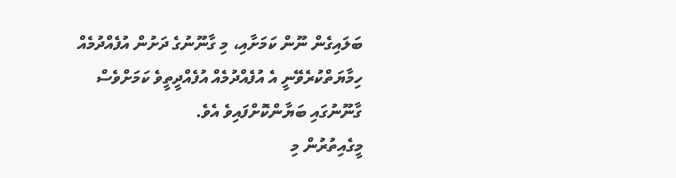ބަލައިގެން ނޫން ކަމަށާއި، މި ގާނޫނުގެ ދަށުން އުފެއްދުމެއް ހިމާޔަތްކުރެވޭނީ އެ އުފެއްދުމެއް އުފެއްދީތީވެ ކަމަށްވެސް ގާނޫނުގައި ބަޔާންކޮށްފައިވެ އެވެ.
މީގެއިތުރުން މި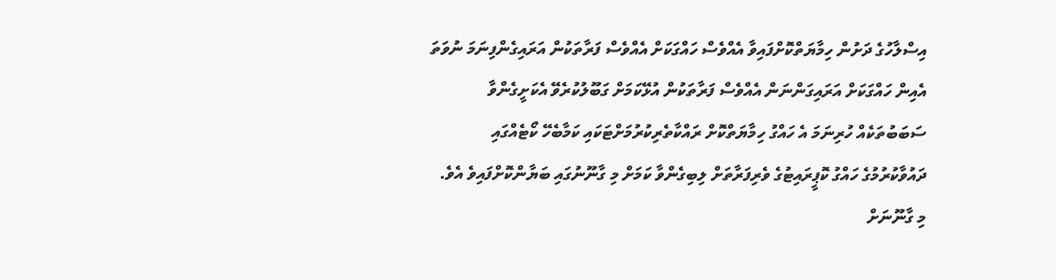އިސްލާހުގެ ދަށުން ހިމާޔަތްކޮށްފައިވާ އެއްވެސް ހައްގަކަށް އެއްވެސް ފަރާތަކުން އަރައިގެންފިނަމަ ނުވަތަ އެއިން ހައްގަކަށް އަރައިގަންނަން އެއްވެސް ފަރާތަކުން އުޅޭކަމަށް ގަބޫލުކުރެވޭ އެކަށީގެންވާ ސަބަބުތަކެއް ހުރިނަމަ އެ ހައްގު ހިމާޔަތްކޮށް ރައްކާތެރިކުރުމަށްޓަކައި ކަމާބެހޭ ކޯޓެއްގައި ދައުވާކުރުމުގެ ހައްގު ކޮޕީރައިޓުގެ ވެރިފަރާތަށް ލިބިގެންވާ ކަމަށް މި ގާނޫނުގައި ބަޔާންކޮށްފައިވެ އެވެ.
މި ގާނޫނަށް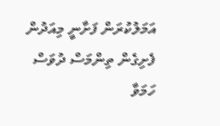އަމަލުކުރަން ފަށާނީ މިއަދުން ފެށިގެން ތިންމަސް ދުވަސް ހަމަވާ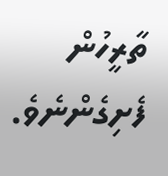ތާރީހުން ފެށިގެންނެވެ.